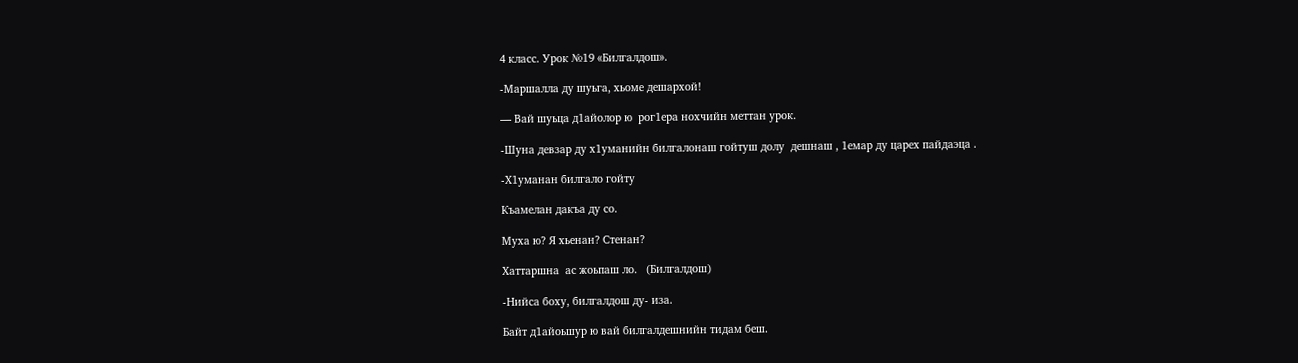4 класс. Урок №19 «Билгалдош».

-Маршалла ду шуьга, хьоме дешархой!

— Вай шуьца д1айолор ю  рог1ера нохчийн меттан урок.

-Шуна девзар ду х1уманийн билгалонаш гойтуш долу  дешнаш , 1емар ду царех пайдаэца .

-Х1уманан билгало гойту

Къамелан дакъа ду со.

Муха ю? Я хьенан? Стенан?

Хаттаршна  ас жоьпаш ло.   (Билгалдош)

-Нийса боху, билгалдош ду- иза.

Байт д1айоьшур ю вай билгалдешнийн тидам беш.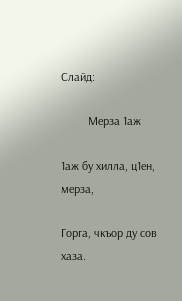Слайд:

         Мерза 1аж

1аж бу хилла, ц1ен, мерза,

Горга, чкъор ду сов хаза.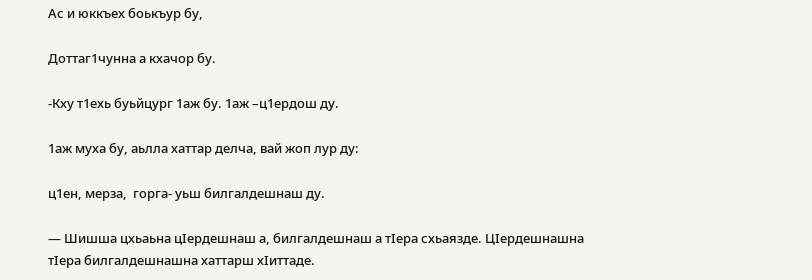Ас и юккъех боькъур бу,

Доттаг1чунна а кхачор бу.

-Кху т1ехь буьйцург 1аж бу. 1аж –ц1ердош ду.

1аж муха бу, аьлла хаттар делча, вай жоп лур ду:

ц1ен, мерза,  горга- уьш билгалдешнаш ду.

— Шишша цхьаьна цIердешнаш а, билгалдешнаш а тIера схьаязде. ЦIердешнашна тIера билгалдешнашна хаттарш хIиттаде.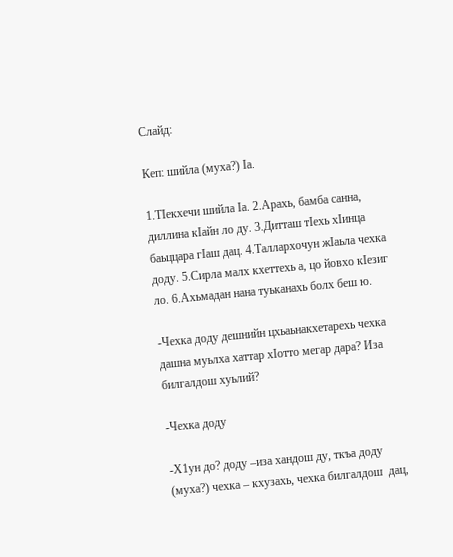Слайд:

Кеп: шийла (муха?) Iа.

1.ТIекхечи шийла Iа. 2.Арахь, бамба санна, диллина кIайн ло ду. 3.Дитташ тIехь хIинца баьццара гIаш дац. 4.Таллархочун жIаьла чехка доду. 5.Сирла малх кхеттехь а, цо йовхо кIезиг ло. 6.Ахьмадан нана туьканахь болх беш ю.

-Чехка доду дешнийн цхьаьнакхетарехь чехка дашна муьлха хаттар хIотто мегар дара? Иза билгалдош хуьлий?

-Чехка доду

-Х1ун до? доду –иза хандош ду, ткъа доду (муха?) чехка – кхузахь, чехка билгалдош  дац,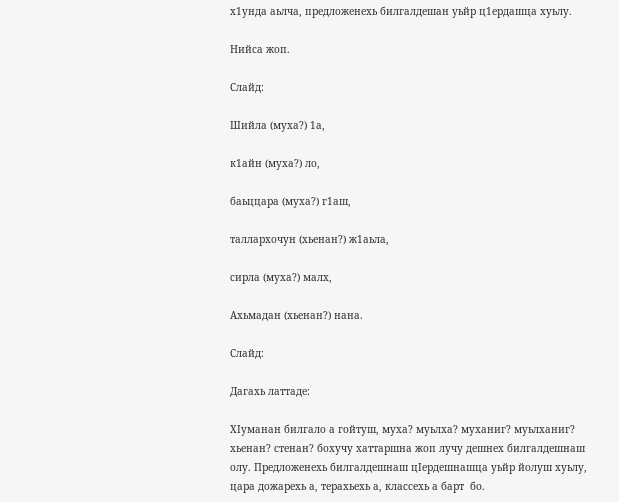х1унда аьлча, предложенехь билгалдешан уьйр ц1ердашца хуьлу.

Нийса жоп.

Слайд:

Шийла (муха?) 1а,

к1айн (муха?) ло,

баьццара (муха?) г1аш,

таллархочун (хьенан?) ж1аьла,

сирла (муха?) малх,

Ахьмадан (хьенан?) нана.

Слайд:

Дагахь латтаде:

ХIуманан билгало а гойтуш, муха? муьлха? муханиг? муьлханиг? хьенан? стенан? бохучу хаттаршна жоп лучу дешнех билгалдешнаш олу. Предложенехь билгалдешнаш цIердешнашца уьйр йолуш хуьлу, цара дожарехь а, терахьехь а, классехь а барт  бо.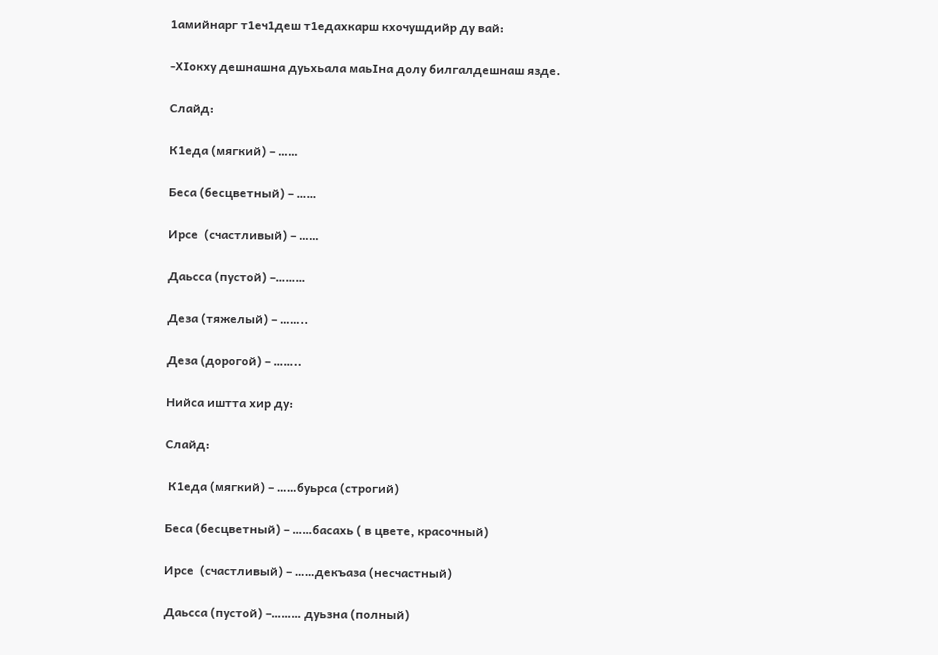1амийнарг т1еч1деш т1едахкарш кхочушдийр ду вай:

-ХIокху дешнашна дуьхьала маьIна долу билгалдешнаш язде.

Слайд:

К1еда (мягкий) – ……

Беса (бесцветный) – ……

Ирсе  (счастливый) – ……

Даьсса (пустой) –………

Деза (тяжелый) – ……..

Деза (дорогой) – ……..

Нийса иштта хир ду:

Слайд:

 К1еда (мягкий) – ……буьрса (строгий)

Беса (бесцветный) – ……басахь ( в цвете, красочный)

Ирсе  (счастливый) – ……декъаза (несчастный)

Даьсса (пустой) –……… дуьзна (полный)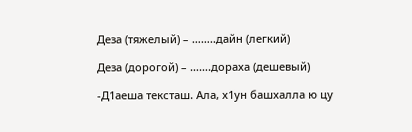Деза (тяжелый) – ……..дайн (легкий)

Деза (дорогой) – …….дораха (дешевый)

-Д1аеша тексташ. Ала, х1ун башхалла ю цу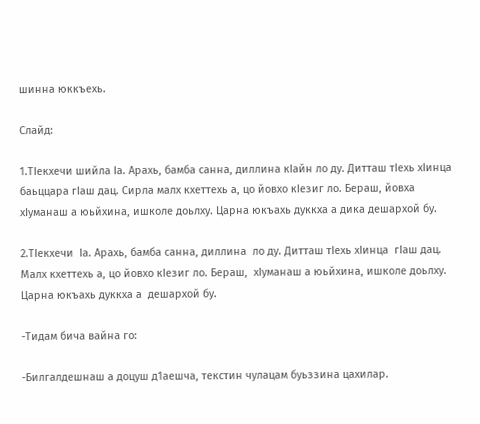шинна юккъехь.

Слайд:

1.ТIекхечи шийла Iа. Арахь, бамба санна, диллина кIайн ло ду. Дитташ тIехь хIинца баьццара гIаш дац. Сирла малх кхеттехь а, цо йовхо кIезиг ло. Бераш, йовха хIуманаш а юьйхина, ишколе доьлху. Царна юкъахь дуккха а дика дешархой бу.

2.ТIекхечи  Iа. Арахь, бамба санна, диллина  ло ду. Дитташ тIехь хIинца  гIаш дац. Малх кхеттехь а, цо йовхо кIезиг ло. Бераш,  хIуманаш а юьйхина, ишколе доьлху. Царна юкъахь дуккха а  дешархой бу.

-Тидам бича вайна го:

-Билгалдешнаш а доцуш д1аешча, текстин чулацам буьззина цахилар.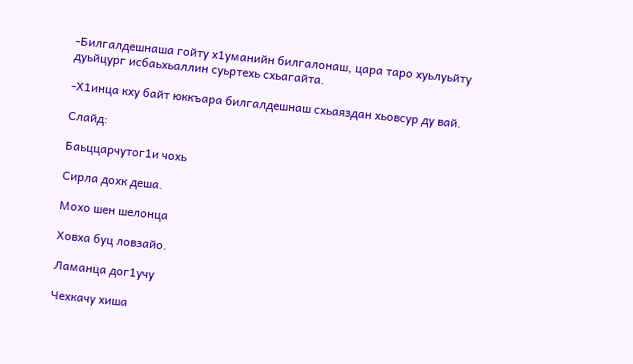-Билгалдешнаша гойту х1уманийн билгалонаш, цара таро хуьлуьйту дуьйцург исбаьхьаллин суьртехь схьагайта.

-Х1инца кху байт юккъара билгалдешнаш схьаяздан хьовсур ду вай.

Слайд:

Баьццарчутог1и чохь

Сирла дохк деша.

Мохо шен шелонца

Ховха буц ловзайо.

Ламанца дог1учу

Чехкачу хиша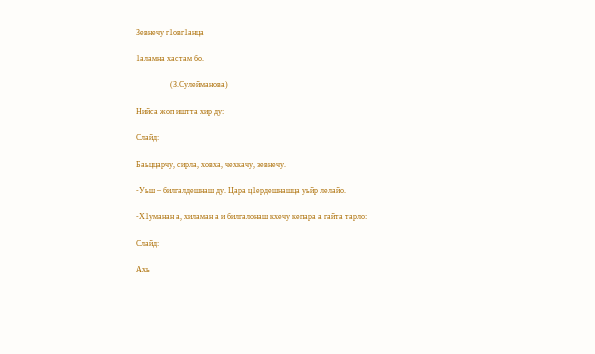Зевнечу г1овг1анца

1аламна хастам бо.

                 (З.Сулейманова)

Нийса жоп иштта хир ду:

Слайд:

Баьццарчу, сирла, ховха, чехкачу, зевнечу.

-Уьш – билгалдешнаш ду. Цара ц1ердешнашца уьйр лелайо.

-Х1уманан а, хиламан а и билгалонаш кхечу кепара а гайта тарло:

Слайд:

Ахь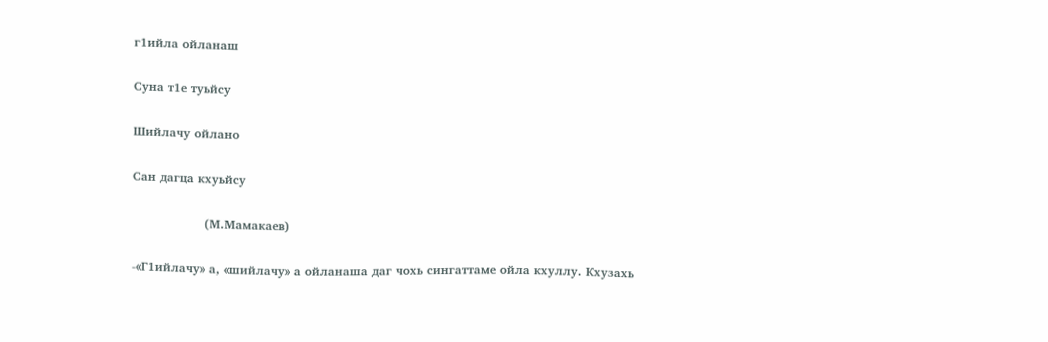г1ийла ойланаш

Суна т1е туьйсу

Шийлачу ойлано

Сан дагца кхуьйсу

                  (М.Мамакаев)

-«Г1ийлачу» а, «шийлачу» а ойланаша даг чохь сингаттаме ойла кхуллу. Кхузахь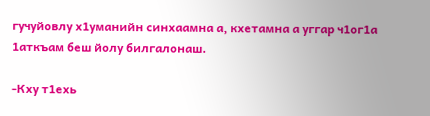гучуйовлу х1уманийн синхаамна а, кхетамна а уггар ч1ог1а 1аткъам беш йолу билгалонаш.

-Кху т1ехь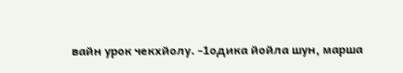вайн урок чекхйолу. -1одика йойла шун, марша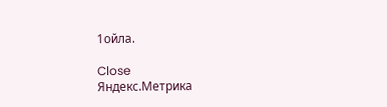1ойла.

Close
Яндекс.Метрика